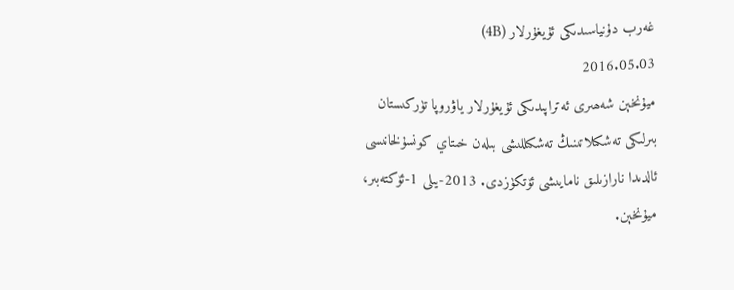غەرب دۇنياسىدىكى ئۇيغۇرلار (4B)
2016.05.03
ميۇنخېن شەھىرى ئەتراپىدىكى ئۇيغۇرلار ياۋروپا تۈركىستان بىرلىكى تەشكىلاتىنىڭ تەشكىللىشى بىلەن خىتاي كونسۇلخانىسى ئالدىدا نارازىلىق نامايىشى ئۆتكۈزدى. 2013-يىلى 1-ئۆكتەبىر، ميۇنخېن.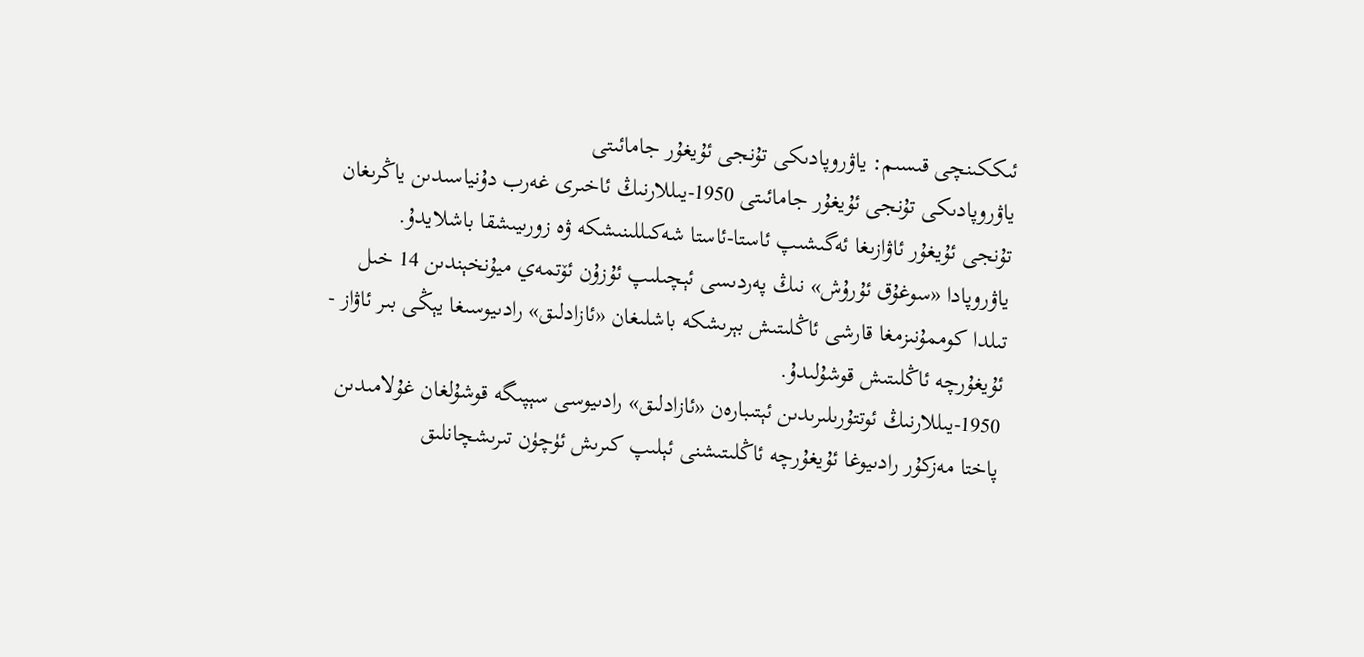ئىككىنچى قىسىم: ياۋروپادىكى تۇنجى ئۇيغۇر جامائىتى
ياۋروپادىكى تۇنجى ئۇيغۇر جامائىتى 1950-يىللارنىڭ ئاخىرى غەرب دۇنياسىدىن ياڭرىغان تۇنجى ئۇيغۇر ئاۋازىغا ئەگىشىپ ئاستا-ئاستا شەكىللىنىشكە ۋە زورىيىشقا باشلايدۇ.
ياۋروپادا «سوغۇق ئۇرۇش» نىڭ پەردىسى ئېچىلىپ ئۇزۇن ئۆتمەي ميۇنخېندىن 14 خىل تىلدا كوممۇنىزمغا قارشى ئاڭلىتىش بېرىشكە باشلىغان «ئازادلىق» رادىيوسىغا يېڭى بىر ئاۋاز - ئۇيغۇرچە ئاڭلىتىش قوشۇلىدۇ.
1950-يىللارنىڭ ئوتتۇرىلىرىدىن ئېتىبارەن «ئازادلىق» رادىيوسى سېپىگە قوشۇلغان غۇلامىدىن پاختا مەزكۇر رادىيوغا ئۇيغۇرچە ئاڭلىتىشنى ئېلىپ كىرىش ئۈچۈن تىرىشچانلىق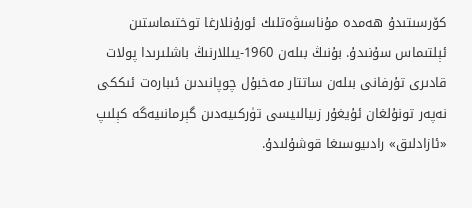كۆرسىتىدۇ ھەمدە مۇناسىۋەتلىك ئورۇنلارغا توختىماستىن ئېلتىماس سۇنىدۇ. بۇنىڭ بىلەن 1960-يىللارنىڭ باشلىرىدا پولات قادىرى تۇرفانى بىلەن ساتتار مەخبۇل چوپانىدىن ئىبارەت ئىككى نەپەر تونۇلغان ئۇيغۇر زىيالىيسى تۈركىيەدىن گېرمانىيەگە كېلىپ «ئازادلىق» رادىيوسىغا قوشۇلىدۇ.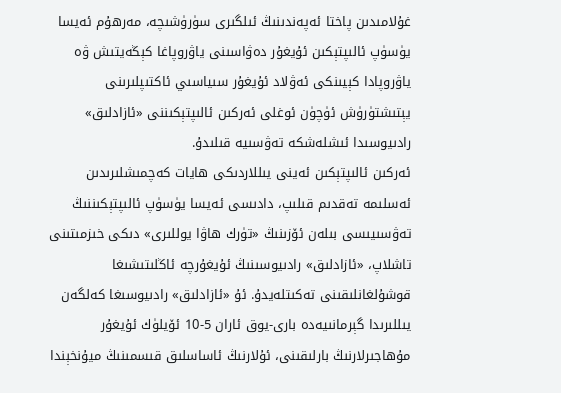غۇلامىدىن پاختا ئەپەندىنىڭ ئىلگىرى سۈرۈشىچە، مەرھۇم ئەيسا يۈسۈپ ئالىپتېكىن ئۇيغۇر دەۋاسىنى ياۋروپاغا كېڭەيتىش ۋە ياۋروپادا كېيىنكى ئەۋلاد ئۇيغۇر سىياسىي ئاكتىپلىرىنى يېتىشتۈرۈش ئۈچۈن ئوغلى ئەركىن ئالىپتېكىننى «ئازادلىق» رادىيوسىدا ئىشلەشكە تەۋسىيە قىلىدۇ.
ئەركىن ئالىپتېكىن ئەينى يىللاردىكى ھايات كەچمىشلىرىدىن ئەسلىمە تەقدىم قىلىپ، دادىسى ئەيسا يۈسۈپ ئالىپتېكىننىڭ تەۋسىيىسى بىلەن ئۆزىنىڭ «تۈرك ھاۋا يوللىرى» دىكى خىزمىتىنى تاشلاپ، «ئازادلىق» رادىيوسىنىڭ ئۇيغۇرچە ئاڭلىتىشىغا قوشۇلغانلىقىنى تەكىتلەيدۇ. ئۇ «ئازادلىق» رادىيوسىغا كەلگەن يىللىرىدا گېرمانىيەدە بارى-يوق ئاران 5-10 ئۆيلۈك ئۇيغۇر مۇھاجىرلارنىڭ بارلىقىنى، ئۇلارنىڭ ئاساسلىق قىسمىنىڭ ميۇنخېندا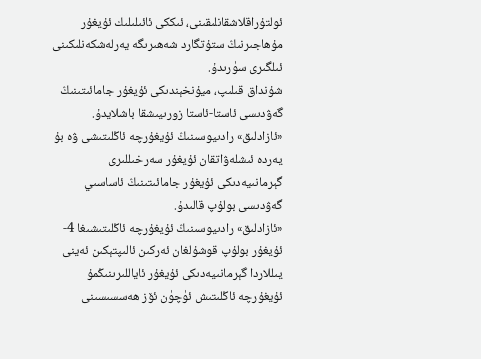ئولتۇراقلاشقانلىقىنى، ئىككى ئائىلىلىك ئۇيغۇر مۇھاجىرنىڭ ستۇتگارد شەھىرىگە يەرلەشكەنلىكىنى ئىلگىرى سۈرىدۇ.
شۇنداق قىلىپ، ميۇنخېندىكى ئۇيغۇر جامائىتىنىڭ گەۋدىسى ئاستا-ئاستا زورىيىشقا باشلايدۇ. «ئازادلىق» رادىيوسىنىڭ ئۇيغۇرچە ئاڭلىتىشى ۋە بۇ يەردە ئىشلەۋاتقان ئۇيغۇر سەرخىللىرى گېرمانىيەدىكى ئۇيغۇر جامائىتىنىڭ ئاساسىي گەۋدىسى بولۇپ قالىدۇ.
«ئازادلىق» رادىيوسىنىڭ ئۇيغۇرچە ئاڭلىتىشىغا 4-ئۇيغۇر بولۇپ قوشۇلغان ئەركىن ئالىپتېكىن ئەينى يىللاردا گېرمانىيەدىكى ئۇيغۇر ئاياللىرىنىڭمۇ ئۇيغۇرچە ئاڭلىتىش ئۈچۈن ئۆز ھەسسىسىنى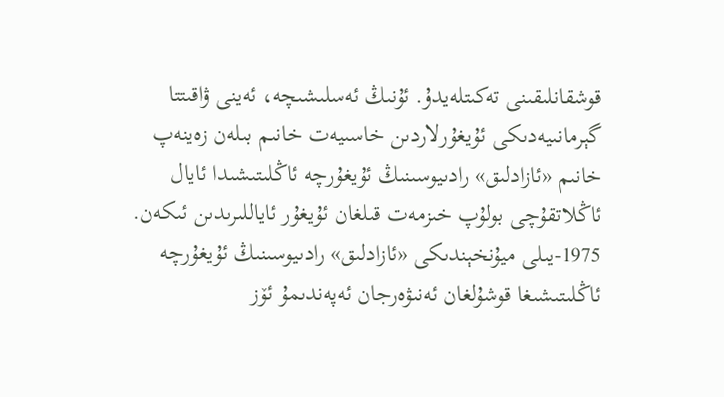قوشقانلىقىنى تەكىتلەيدۇ. ئۇنىڭ ئەسلىشىچە، ئەينى ۋاقىتتا گېرمانىيەدىكى ئۇيغۇرلاردىن خاسىيەت خانىم بىلەن زەينەپ خانىم «ئازادلىق» رادىيوسىنىڭ ئۇيغۇرچە ئاڭلىتىشىدا ئايال ئاڭلاتقۇچى بولۇپ خىزمەت قىلغان ئۇيغۇر ئاياللىرىدىن ئىكەن.
1975-يىلى ميۇنخېندىكى «ئازادلىق» رادىيوسىنىڭ ئۇيغۇرچە ئاڭلىتىشىغا قوشۇلغان ئەنىۋەرجان ئەپەندىمۇ ئۆز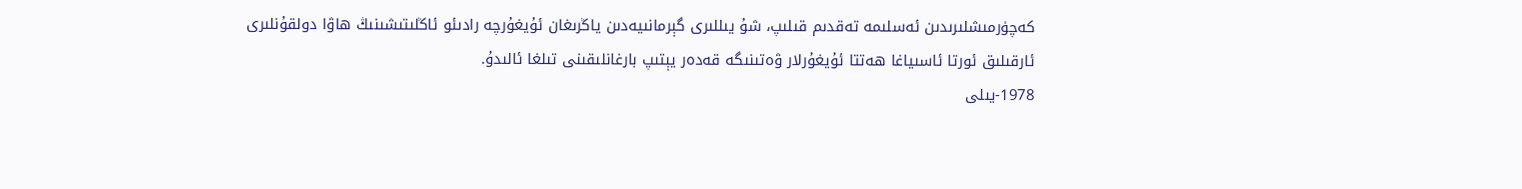كەچۈرمىشلىرىدىن ئەسلىمە تەقدىم قىلىپ، شۇ يىللىرى گېرمانىيەدىن ياڭرىغان ئۇيغۇرچە رادىئو ئاڭلىتىشىنىڭ ھاۋا دولقۇنلىرى ئارقىلىق ئورتا ئاسىياغا ھەتتا ئۇيغۇرلار ۋەتىنىگە قەدەر يېتىپ بارغانلىقىنى تىلغا ئالىدۇ.
1978-يىلى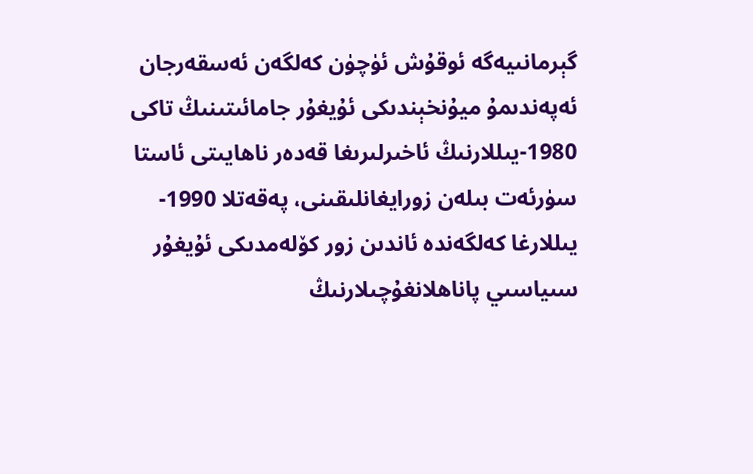گېرمانىيەگە ئوقۇش ئۈچۈن كەلگەن ئەسقەرجان ئەپەندىمۇ ميۇنخېندىكى ئۇيغۇر جامائىتىنىڭ تاكى 1980-يىللارنىڭ ئاخىرلىرىغا قەدەر ناھايىتى ئاستا سۈرئەت بىلەن زورايغانلىقىنى، پەقەتلا 1990-يىللارغا كەلگەندە ئاندىن زور كۆلەمدىكى ئۇيغۇر سىياسىي پاناھلانغۇچىلارنىڭ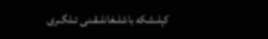كېلىشكە باشلىغانلىقىنى ئىلگىرى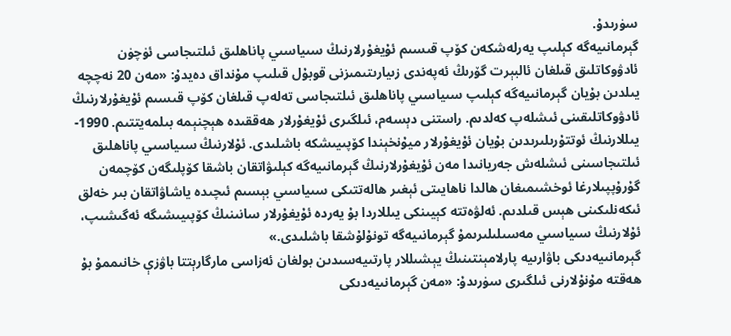سۈرىدۇ.
گېرمانىيەگە كېلىپ يەرلەشكەن كۆپ قىسىم ئۇيغۇرلارنىڭ سىياسىي پاناھلىق ئىلتىجاسى ئۈچۈن ئادۋوكاتلىق قىلغان ئالبېرت گۆرىڭ ئەپەندى زىيارىتىمىزنى قوبۇل قىلىپ مۇنداق دەيدۇ: «مەن 20 نەچچە يىلدىن بۇيان گېرمانىيەگە كېلىپ سىياسىي پاناھلىق ئىلتىجاسى تەلەپ قىلغان كۆپ قىسىم ئۇيغۇرلارنىڭ ئادۋوكاتلىقىنى ئىشلەپ كەلدىم. راستنى دېسەم، ئىلگىرى ئۇيغۇرلار ھەققىدە ھېچنېمە بىلمەيتتىم. 1990-يىللارنىڭ ئوتتۇرىلىرىدىن بۇيان ئۇيغۇرلار ميۇنخېندا كۆپىيىشكە باشلىدى. ئۇلارنىڭ سىياسىي پاناھلىق ئىلتىجاسىنى ئىشلەش جەريانىدا مەن ئۇيغۇرلارنىڭ گېرمانىيەگە كېلىۋاتقان باشقا كۆپلىگەن كۆچمەن گۇرۇپپىلارغا ئوخشىمىغان ھالدا ناھايىتى ئېغىر ھالەتتىكى سىياسىي بېسىم ئىچىدە ياشاۋاتقان بىر خەلق ئىكەنلىكىنى ھېس قىلدىم. ئەلۋەتتە كېيىنكى يىللاردا بۇ يەردە ئۇيغۇرلار سانىنىڭ كۆپىيىشىگە ئەگىشىپ، ئۇلارنىڭ سىياسىي مەسىلىلىرىمۇ گېرمانىيەگە تونۇلۇشقا باشلىدى.»
گېرمانىيەدىكى باۋارىيە پارلامېنتىنىڭ يېشىللار پارتىيەسىدىن بولغان ئەزاسى مارگارېتتا باۋزې خانىممۇ بۇ ھەقتە مۇنۇلارنى ئىلگىرى سۈرىدۇ: «مەن گېرمانىيەدىكى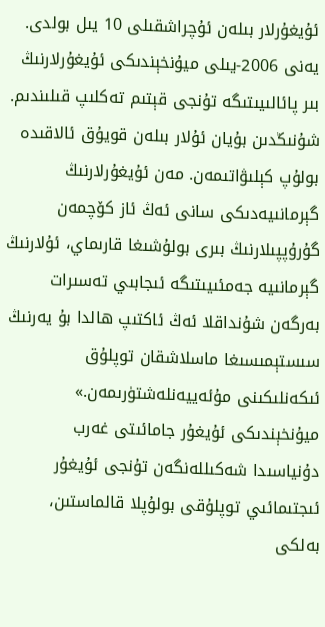ئۇيغۇرلار بىلەن ئۇچراشقىلى 10 يىل بولدى. يەنى 2006-يىلى ميۇنخېندىكى ئۇيغۇرلارنىڭ بىر پائالىيىتىگە تۇنجى قېتىم تەكلىپ قىلىندىم. شۇنىڭدىن بۇيان ئۇلار بىلەن قويۇق ئالاقىدە بولۇپ كېلىۋاتىمەن. مەن ئۇيغۇرلارنىڭ گېرمانىيەدىكى سانى ئەڭ ئاز كۆچمەن گۇرۇپپىلارنىڭ بىرى بولۇشىغا قارىماي، ئۇلارنىڭ گېرمانىيە جەمئىيىتىگە ئىجابىي تەسىرات بەرگەن شۇنداقلا ئەڭ ئاكتىپ ھالدا بۇ يەرنىڭ سىستېمىسىغا ماسلاشقان توپلۇق ئىكەنلىكىنى مۇئەييەنلەشتۈرىمەن.»
ميۇنخېندىكى ئۇيغۇر جامائىتى غەرب دۇنياسىدا شەكىللەنگەن تۇنجى ئۇيغۇر ئىجتىمائىي توپلۇقى بولۇپلا قالماستىن، بەلكى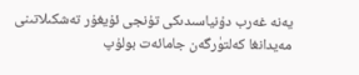يەنە غەرب دۇنياسىدىكى تۇنجى ئۇيغۇر تەشكىلاتىنى مەيدانغا كەلتۈرگەن جامائەت بولۇپ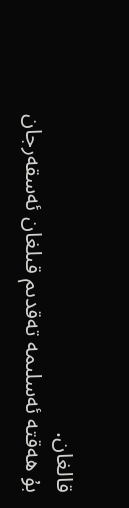قالغان.
بۇ ھەقتە ئەسلىمە تەقدىم قىلغان ئەسقەرجان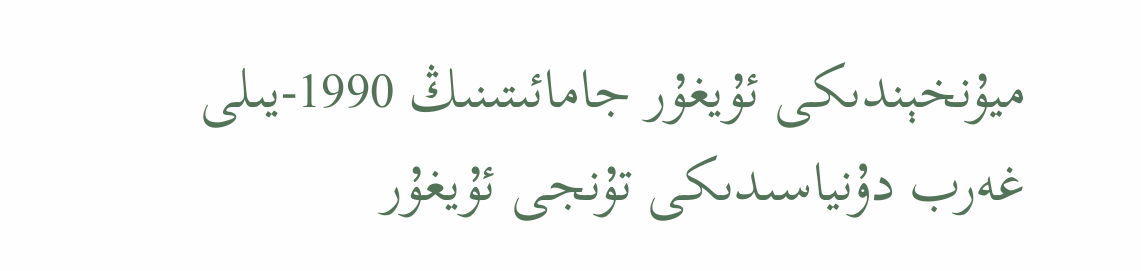ميۇنخېندىكى ئۇيغۇر جامائىتىنىڭ 1990-يىلى غەرب دۇنياسىدىكى تۇنجى ئۇيغۇر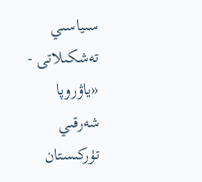سىياسىي تەشكىلاتى - «ياۋروپا شەرقىي تۈركىستان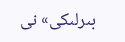بىرلىكى» نى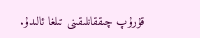قۇرۇپ چىققانلىقىنى تىلغا ئالىدۇ.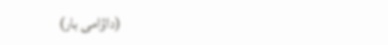(داۋامى بار)